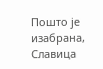Пошто је изабрана, Славица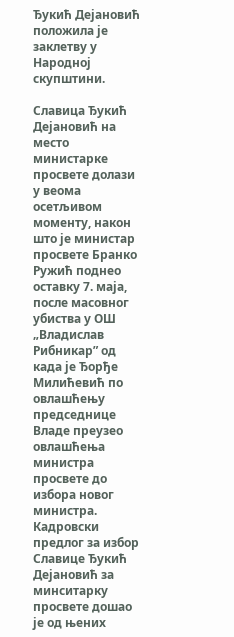Ђукић Дејановић положила је заклетву у Народној скупштини.

Славица Ђукић Дејановић на место министарке просвете долази у веома осетљивом моменту, након што је министар просвете Бранко Ружић поднео оставку 7. маја, после масовног убиства у ОШ „Владислав Рибникар” од када је Ђорђе Милићевић по овлашћењу председнице Владе преузео овлашћења министра просвете до избора новог министра.
Кадровски предлог за избор Славице Ђукић Дејановић за минситарку просвете дошао је од њених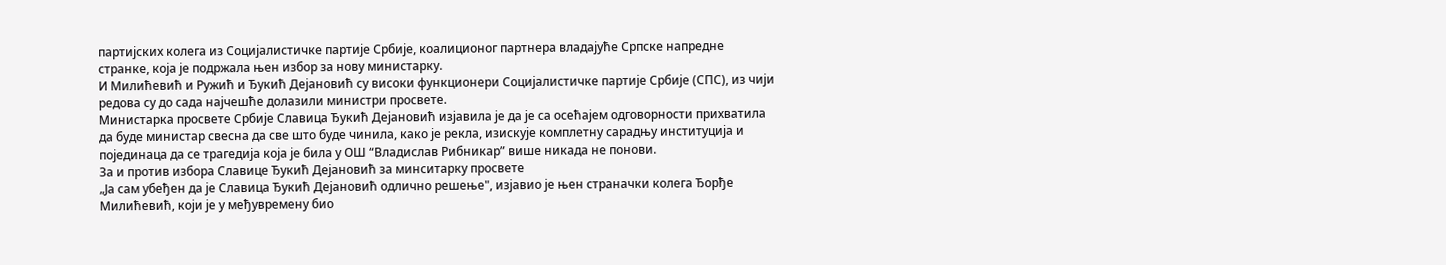партијских колега из Социјалистичке партије Србије, коалиционог партнера владајуће Српске напредне странке, која је подржала њен избор за нову министарку.
И Милићевић и Ружић и Ђукић Дејановић су високи функционери Социјалистичке партије Србије (СПС), из чији редова су до сада најчешће долазили министри просвете.
Министарка просвете Србије Славица Ђукић Дејановић изјавила је да је са осећајем одговорности прихватила да буде министар свесна да све што буде чинила, како је рекла, изискује комплетну сарадњу институција и појединаца да се трагедија која је била у ОШ “Владислав Рибникар” више никада не понови.
За и против избора Славице Ђукић Дејановић за минситарку просвете
„Ја сам убеђен да је Славица Ђукић Дејановић одлично решење", изјавио је њен страначки колега Ђорђе Милићевић, који је у међувремену био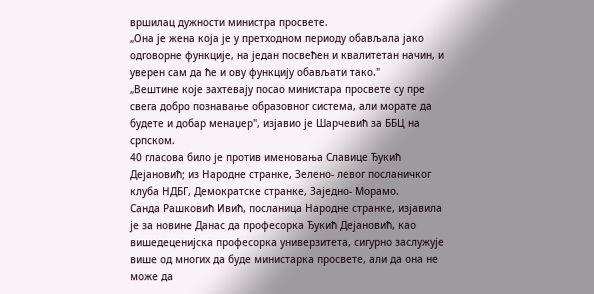вршилац дужности министра просвете.
„Она је жена која је у претходном периоду обављала јако одговорне функције, на један посвећен и квалитетан начин, и уверен сам да ће и ову функцију обављати тако."
„Вештине које захтевају посао министара просвете су пре свега добро познавање образовног система, али морате да будете и добар менаџер", изјавио је Шарчевић за ББЦ на српском.
40 гласова било је против именовања Славице Ђукић Дејановић; из Народне странке, Зелено- левог посланичког клуба НДБГ, Демократске странке, Заједно- Морамо.
Санда Рашковић Ивић, посланица Народне странке, изјавила је за новине Данас да професорка Ђукић Дејановић, као вишедеценијска професорка универзитета, сигурно заслужује више од многих да буде министарка просвете, али да она не може да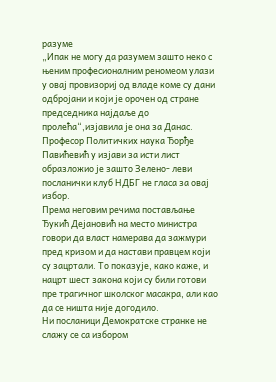разуме
„Ипак не могу да разумем зашто неко с њеним професионалним реномеом улази у овај провизориј од владе коме су дани одбројани и који је орочен од стране председника најдаље до пролећа“,изјавила је она за Данас.
Професор Политичких наука Ђорђе Павићевић у изјави за исти лист образложио је зашто Зелено- леви посланички клуб НДБГ не гласа за овај избор.
Према неговим речима постављање Ђукић Дејановић на место министра говори да власт намерава да зажмури пред кризом и да настави правцем који су зацртали. То показује, како каже, и нацрт шест закона који су били готови пре трагичног школског масакра, али као да се ништа није догодило.
Ни посланици Демократске странке не слажу се са избором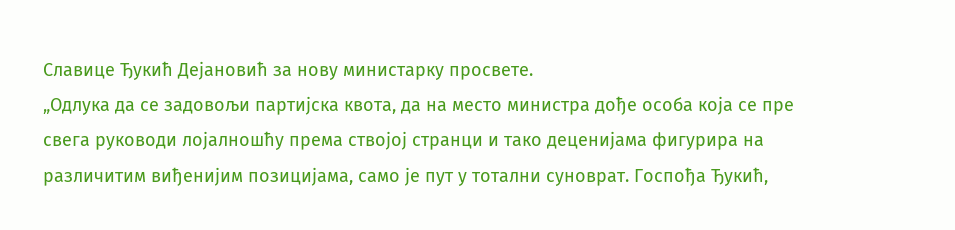Славице Ђукић Дејановић за нову министарку просвете.
„Одлука да се задовољи партијска квота, да на место министра дође особа која се пре свега руководи лојалношћу према ствојој странци и тако деценијама фигурира на различитим виђенијим позицијама, само је пут у тотални суноврат. Госпођа Ђукић,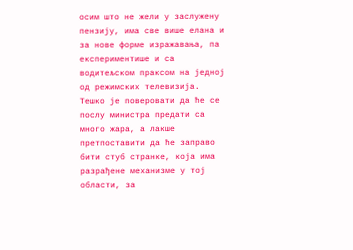осим што не жели у заслужену пензију, има све више елана и за нове форме изражавања, па експериментише и са водитељском праксом на једној од режимских телевизија. Тешко је поверовати да ће се послу министра предати са много жара, а лакше претпоставити да ће заправо бити стуб странке, која има разрађене механизме у тој области, за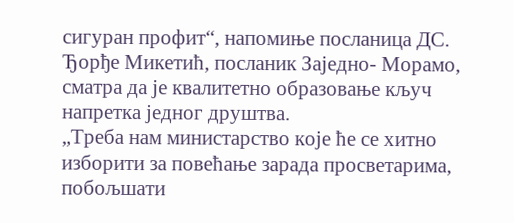сигуран профит“, напомиње посланица ДС.
Ђорђе Микетић, посланик Заједно- Морамо, сматра да је квалитетно образовање кључ напретка једног друштва.
„Треба нам министарство које ће се хитно изборити за повећање зарада просветарима, побољшати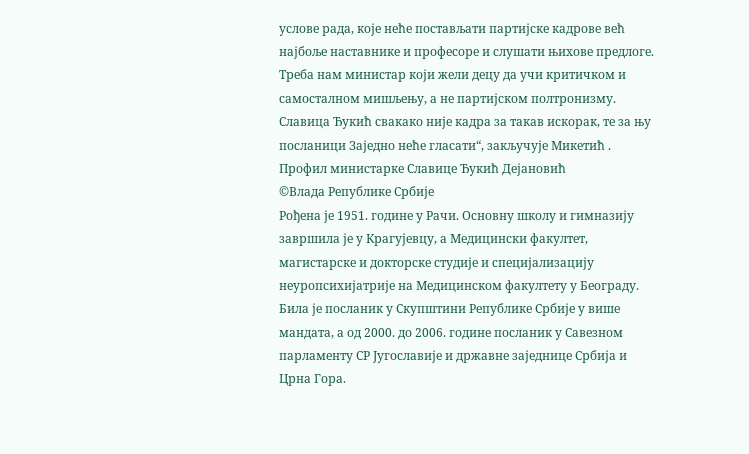услове рада, које неће постављати партијске кадрове већ најбоље наставнике и професоре и слушати њихове предлоге. Треба нам министар који жели децу да учи критичком и самосталном мишљењу, а не партијском полтронизму. Славица Ђукић свакако није кадра за такав искорак, те за њу посланици Заједно неће гласати“, закључује Микетић .
Профил министарке Славице Ђукић Дејановић
©Влада Републике Србије
Рођена је 1951. године у Рачи. Основну школу и гимназију завршила је у Крагујевцу, а Медицински факултет, магистарске и докторске студије и специјализацију неуропсихијатрије на Медицинском факултету у Београду.
Била је посланик у Скупштини Републике Србије у више мандата, а од 2000. до 2006. године посланик у Савезном парламенту СР Југославије и државне заједнице Србија и Црна Гора.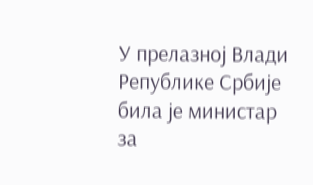У прелазној Влади Републике Србије била је министар за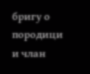бригу о породици и члан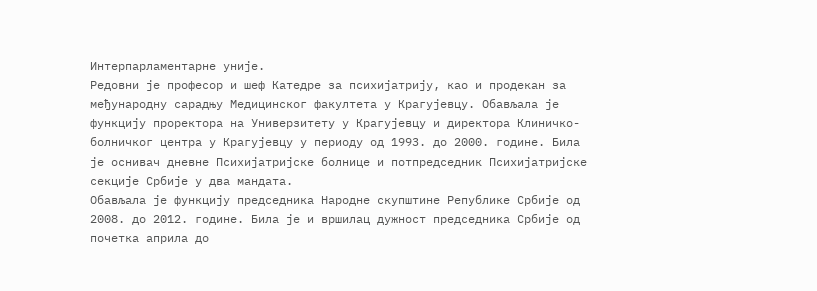Интерпарламентарне уније.
Редовни је професор и шеф Катедре за психијатрију, као и продекан за међународну сарадњу Медицинског факултета у Крагујевцу. Обављала је функцију проректора на Универзитету у Крагујевцу и директора Клиничко-болничког центра у Крагујевцу у периоду од 1993. до 2000. године. Била је оснивач дневне Психијатријске болнице и потпредседник Психијатријске секције Србије у два мандата.
Обављала је функцију председника Народне скупштине Републике Србије од 2008. до 2012. године. Била је и вршилац дужност председника Србије од почетка априла до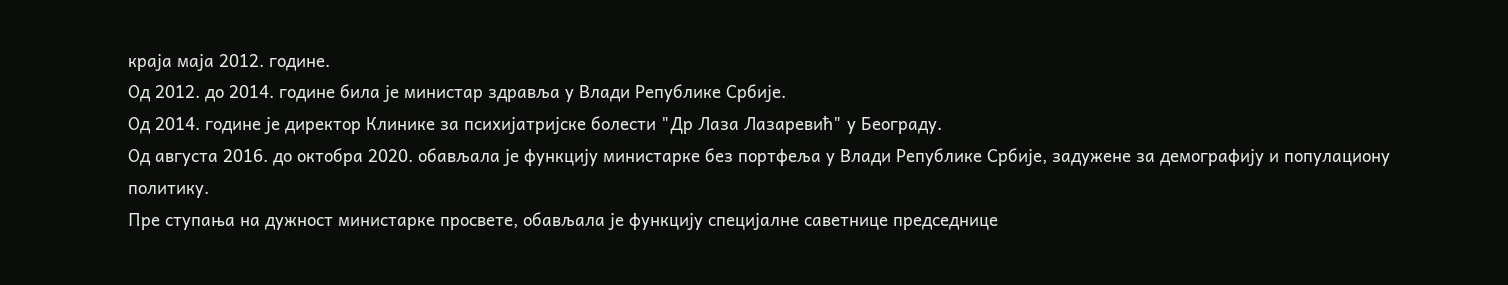краја маја 2012. године.
Од 2012. до 2014. године била је министар здравља у Влади Републике Србије.
Од 2014. године је директор Клинике за психијатријске болести "Др Лаза Лазаревић" у Београду.
Од августа 2016. до октобра 2020. обављала је функцију министарке без портфеља у Влади Републике Србије, задужене за демографију и популациону политику.
Пре ступања на дужност министарке просвете, обављала је функцију специјалне саветнице председнице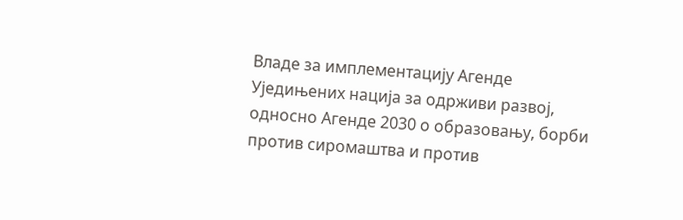Владе за имплементацију Агенде Уједињених нација за одрживи развој, односно Агенде 2030 о образовању, борби против сиромаштва и против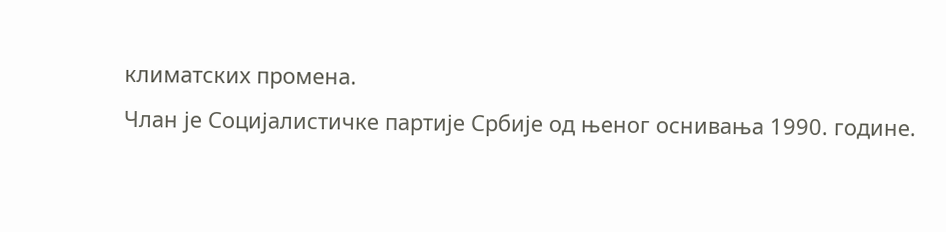климатских промена.
Члан је Социјалистичке партије Србије од њеног оснивања 1990. године.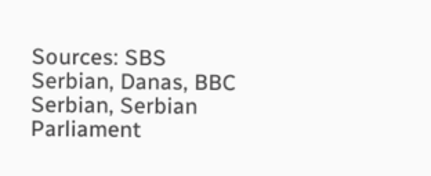Sources: SBS Serbian, Danas, BBC Serbian, Serbian Parliament